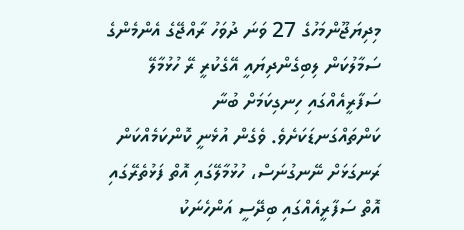މިދިޔަޖޫންމަހުގެ 27 ވަނަ ދުވަހު ރާއްޖޭގެ އެންމެންގެ ސަމާލުކަން ލިބިގެންދިޔައީ އޭގެކުރީ ރޭ ހުޅުމާލޭ ސަފާރީއެއްގައި ހިނގިކަމަށް ބުނާ ކަންތައްގަނޑަކަށެވެ. ވެގެން އުޅެނީ ކޮންކަމެއްކަން ރަނގަޅަށް ނޭނގުނަސް، ހުޅުމާލޭގައި އޮތް ފަޅުތެރޭގައި އޮތް ސަފާރީއެއްގައި ބިދޭސީ އަންހެނަކު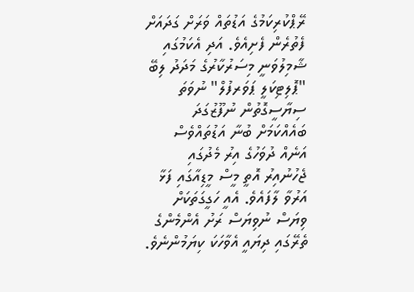ރޭޕްކުރިކަމުގެ އަޑުތައް ވަރަށް ގަދައަށް ފެތުރެން ފެށިއެވެ. އަދި އެކަމުގައި ޝާމިލުވަނީ މިސަރުކާރުގެ މަދަދު ލިބޭ "ޕޮލިޓިކަލީ ޕަވަރފުލް" ނުވަތަ ސިޔާސީގޮތުން ނުފޫޒުގަދަ ބައެއްކަމަށް ބުނާ އަޑުތައްވެސް އަނެއް ދުވަހުގެ އިރު މެދުގައި ޖެހުނުއިރު އޮތީ މީސް މީޑިއާގައި ފަޅާ އަރުވާ ލާފައެވެ. އެއީ ހަގީގަތަކަށް ވިޔަސް ނުވިޔަސް ރަށު އެންމެންގެ ތެރޭގައި ދިޔައީ އެވާހަކަ ކިޔަމުންނެވެ.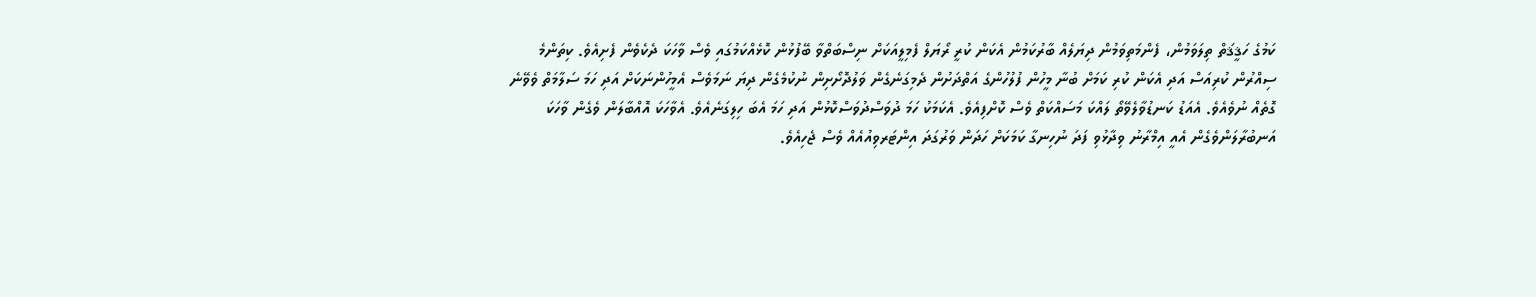ކަމުގެ ހަޤީޤަތް ތިލަވަމުން، ފެންމަތިވަމުން ދިޔަލެއް ބާރުކަމުން އެކަން ކުރީ ރޯޔަލް ފެމިލީއަކަށް ނިސްބަތްވާ ބޭފުޅުން ކޮޅެއްކަމުގައި ވެސް ވާހަކަ ދެކެވެން ފެށިއެވެ. ކިތަންމެ ސިއްރުން ކުރިއަސް އަދި އެކަން ކުރި ކަމަށް ބުނާ މީހުން ފުލުހުންގެ އަތްދަށުން ދެމިގަނެގެން ވަލުދޮށޯށިން ނުކުމެގެން ދިޔަ ނަމަވެސް އެމީހުންނަކަށް އަދި ހަމަ ސަލާމަތް ވެވޭނެ ގޮތެއް ނުވެއެވެ. އެއަޑު ކަނޑުވާލެވޭތޯ ލައްކަ މަސައްކަތް ވެސް ކޮށްފިއެވެ. އެކަމަކު ހަމަ ދުވަސްދުވަސްކޮޅުން އަދި ހަމަ އެބަ ހިލިގަނެއެވެ. އެވާހަކަ އޮއްބާލަން ވެގެން ވާހަކަ އަނބުރާލަންވެގެން އެއީ އިމްރާނު ވިދާޅުވި ފަދަ ނުހިނގާ ކަމަކަށް ހަދަން ވަރުގަދަ އިންޓަރވިއުއެއް ވެސް ޖެހިއެވެ.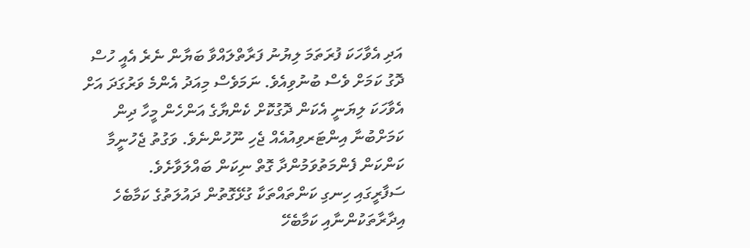އަދި އެވާހަކަ ފުރަތަމަ ލިޔުނު ފަރާތްލައްވާ ބަޔާން ނެރެ އެއީ ހުސް ދޮގު ކަމަށް ވެސް ބުނުވިއެވެ. ނަމަވެސް މިއަދު އެންމެ ވަރުގަދަ އަށް އެވާހަކަ ލިޔަނީ އެކަން ދޮގުކޮށް ކެންޔާގެ އަންހެން މީހާ ދިން ކަމަށްބުނާ އިންޓަރވިއުއެއް ޖެހި ނޫހުންނެވެ. ވަގުތު ޖެހުނީމާ ކަންކަން ފެންމަތުވަމުންދާ ގޮތް ނިކަން ބައްލަވާށެވެ.
ސަފާރީގައި ހިނގި ކަންތައްތަކާ ގުޅޭގޮތުން ދައުލަތުގެ ކަމާބެހެ އިދާރާތަކުންނާއި ކަމާބެހޭ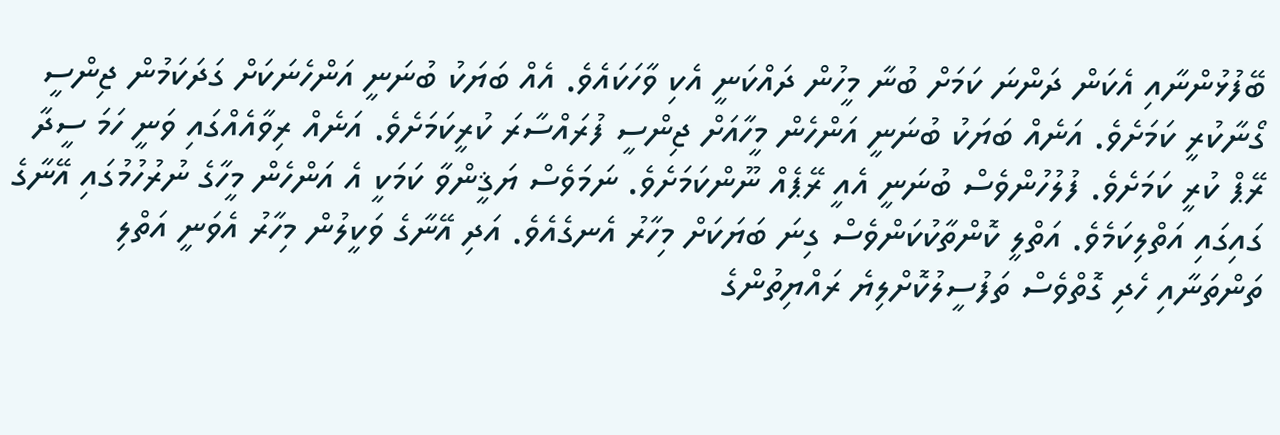ބޭފުޅުންނާއި އެކަން ދަންނަ ކަމަށް ބުނާ މީހުން ދައްކަނީ އެކި ވާހަކައެވެ. އެއް ބަޔަކު ބުނަނީ އަންހެނަކަށް ގަދަކަމުން ޖިންސީ ގޯނާކުރީ ކަމަށެވެ. އަނެއް ބަޔަކު ބުނަނީ އަންހެން މީހާއަށް ޖިންސީ ފުރައްސާރަ ކުރީކަމަށެވެ. އަނެއް ރިވާއެއްގައި ވަނީ ހަމަ ސީދާ ރޭޕް ކުރީ ކަމަށެވެ. ފުލުހުންވެސް ބުނަނީ އެއީ ރޭޕެއް ނޫންކަމަށެވެ. ނަމަވެސް ޔަޤީންވާ ކަމަކީ އެ އަންހެން މީހާގެ ނުރުހުމުގައި އޭނާގެ ގައިގައި އަތްލިކަމެވެ. އަތްލީ ކޮންތާކުކަންވެސް ގިނަ ބަޔަކަށް މިހާރު އެނގެއެވެ. އަދި އޭނާގެ ވަކީލުން މިހާރު އެވަނީ އަތްލި ތަންތަނާއި ހެދި ގޮތްވެސް ތަފުސީލުކޮށްލިޔެ ރައްޔިތުންގެ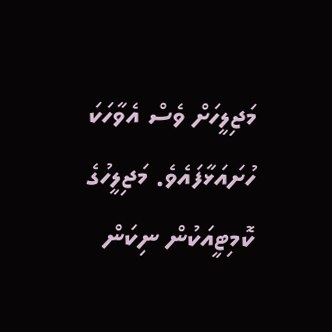މަޖިލީހަށް ވެސް އެވާހަކަ ހުށައަޅާފައެވެ. މަޖިލީހުގެ ކޮމިޓީއަކުން ނިކަން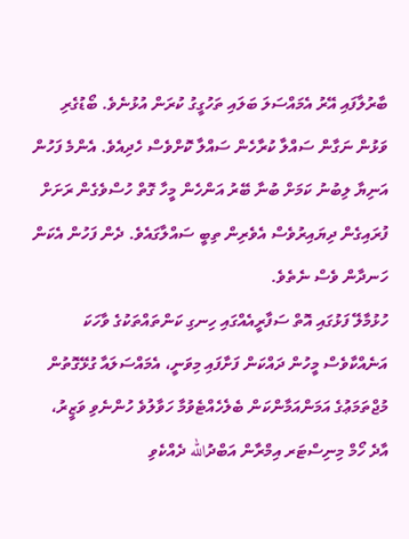ބާރުލާފައި އޭރު އެމައްސަލަ ބަލައި ތަހުގީގު ކުރަން އުޅުނެވެ. ބޯޑުގެރި ވަޅުން ނަގާން ސައްލާ ކުރާހެން ސައްލާ ކޮށްވެސް ހެދިއެވެ. އެންމެ ފަހުން އަނިޔާ ލިބުނު ކަމަށް ބުނާ ބޭރު އަންހެން މީހާ ގޮތް ހުސްވެގެން ރަށަށް ފުރައިގެން ދިޔައިރުވެސް އެވެރިން ތިބީ ސައްލާގައެވެ. ދެން ފަހުން އެކަން ހަނދާން ވެސް ނެތެވެ.
ހުޅުމާލޭ ފަޅުގައި އޮތް ސަފާރީއެއްގައި ހިނގި ކަންތައްތަކުގެ ވާހަކަ އަނެއްކާވެސް މީހުން ދައްކަން ފަށާފައި މިވަނީ، އެމައްސަލައާ ގުޅޭގޮތުން މުޖްތަމަޢުގެ އަމަންއަމާންކަން ބެލެހެއްޓެވުމާ ހަވާލުވެ ހުންނެވި ވަޒީރު، އާދެ ހޯމް މިނިސްޓަރ އިމްރާން އަބްދުالله ދެއްކެވި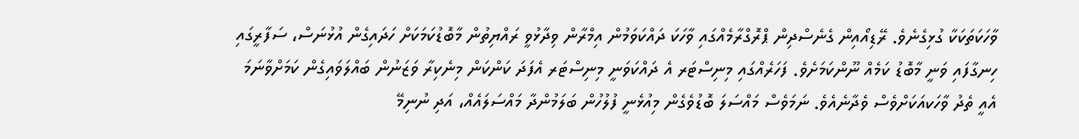ވާހަކަތަކަކާ ގުޅިގެނެވެ. ރޭޑިއޯއިން ގެނެސްދިން ޕްރޮގްރާމެއްގައި ވާހަކަ ދައްކަވަމުން އިމްރާން ވިދާޅުވީ ރައްޔިތުން މާބޮޑުކަމަކަށް ހަދައިގެން އުޅުނަސް، ސަފާރީގައި ހިނގާފައި ވަނީ މާބޮޑު ކަމެއް ނޫންކަމަށެވެ. ފަހަރެއްގައި މިނިސްޓަރ އެ ދައްކަވަނީ މިނިސްޓަރ އެފަދަ ކަންކަން މިނެކިރާ ވަޒަނުން ބައްލަވައިގެން ކަމަށްވާނަމަ އެއީ ތެދު ވާހަކއަކަށްވެސް ވެދާނެއެވެ. ނަމަވެސް މައްސަލަ ބޮޑުވެގެން މިއުޅެނީ ފުލުހުން ބަލަމުންދާ މައްސަލައެއް، އަދި ނުނިމޭ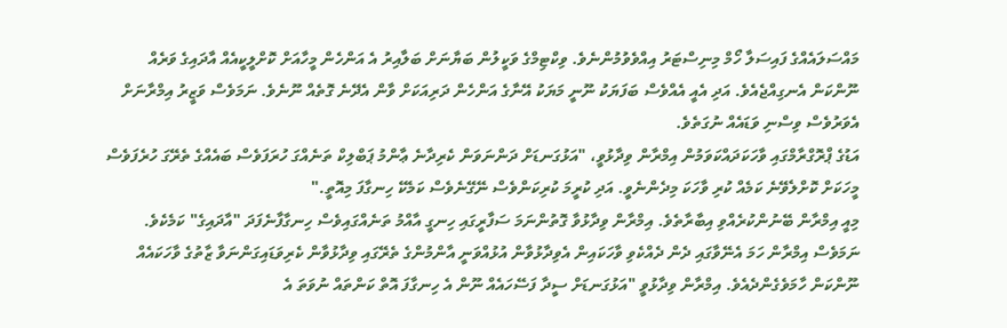މައްސަލައެއްގެ ފައިސަލާ ހޯމް މިނިސްޓަރު އިއްވެވުމުންނެވެ. ވިކްޓިމްގެ ވަކީލުން ބަޔާނަށް ބަލާއިރު އެ އަންހެން މީހާއަށް ކޮށްލީކީއެއް އާދައިގެ ވަރެއް ނޫންކަން އެނގިއްޖެއެވެ. އަދި އެއީ އެއްވެސް ބަފަޔަކު ނޫނީ މަޔަކު އޭނާގެ އަންހެން ދަރިއަކަށް ވާން އެދޭނެ ގޮތެއް ނޫނެވެ. ނަމަވެސް ވަޒީރު އިމްރާނަށް އެވަރުވެސް ވިސްނި ވަޑައެއް ނުގަތެވެ.
އަޑުގެ ޕްރޮގްރާމްގައި ވާހަކަދައްކަވަމުން އިމްރާން ވިދާޅުވީ، "އަޅުގަނޑަށް ދަންނަވަން ކެރިދާނެ ޢާންމު ޕަބްލިކް ތަނެއްގަ ހުރަފަވެސް ބައެއްގެ ތެރޭގަ ހުރެފަވެސް މީހަކަށް ކޮށްލެވޭނެ ކަމެއް ކުރި ވާހަކަ މިދެންނެވީ. އަދި ކުރީމަ ކުރިކަންވެސް ނޭގޭނެވެސް ކަމެކޭ ހިނގާފަ މިއޮތީ."
މިއީ އިމްރާން ބޭނުންކުރެއްވި އިބާރާތެވެ. އިމްރާން ވިދާޅުވާ ގޮތުންނަމަ ސަފާރީގައި ހިނގީ އާއްމު ތަނެއްގައިވެސް ހިނގާފާނެފަދަ "އާދައިގެ" ކަމެކެވެ. ނަމަވެސް އިމްރާން ހަމަ އެނޭވާގައި ދެން ދެއްކެވި ވާހަކައިން އެވިދާޅުވާން އުޅުއްވަނީ އާންމުންގެ ތެރޭގައި ވިދާޅުވާން ކެރިވަޑައިގަންނަވާ ޒާތުގެ ވާހަކައެއް ނޫންކަން ހާމަވެގެންދެއެވެ. އިމްރާން ވިދާޅުވީ "އަޅުގަނޑަށް ސީދާ ފަސޭހައެއް ނޫން އެ ހިނގާފަ އޮތް ކަންތައް ނުވަތަ އެ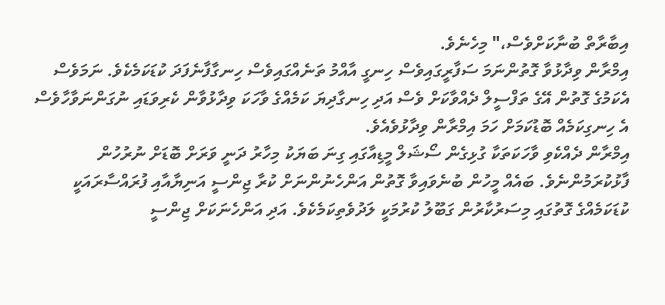އިބާރާތް ބުނާކަށްވެސް،" މިހެނެވެ.
އިމްރާން ވިދާޅުވާ ގޮތުންނަމަ ސަފާރީގައިވެސް ހިނގީ އާއްމު ތަނެއްގައިވެސް ހިނގާފާނެފަދަ ކުޑަކަމެކެވެ. ނަމަވެސް އެކަމުގެ ގޮތުން އޭގެ ތަފްސީލް ދެއްވާކަށް ވެސް އަދި ހިނގާދިޔަ ކަމެއްގެ ވާހަކަ ވިދާޅުވާން ކެރިވަޑައި ނުގަންނަވާހާވެސް އެ ހިނގިކަމެއް ބޮޑުކަމަށް ހަމަ އިމްރާން ވިދާޅުވެއެވެ.
އިމްރާން ދެއްކެވި ވާހަކަތަކާ ގުޅިގެން ސޯޝަލް މީޑިއާގައި ގިނަ ބަޔަކު މިހާރު ދަނީ ވަރަށް ބޮޑަށް ނުރުހުން ފާޅުކުރަމުންނެވެ. ބައެއް މީހުން ބުނެވައިވާ ގޮތުން އަންހެނުންނަށް ކުރާ ޖިންސީ އަނިޔާއާއި ފުރައްސާރައަކީ ކުޑަކަމެއްގެ ގޮތުގައި މިސަރުކާރުން ގަބޫލު ކުރުމަކީ ލަދުވެތިކަމެކެވެ. އަދި އަންހެނަކަށް ޖިންސީ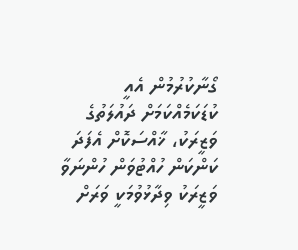ގޯނާކުރުމުން އެއީ ކުޑަކަމެއްކަމަށް ދައުލަތުގެ ވަޒީރަކު، ޚާއްސަކޮށް އެފަދަ ކަންކަން ހުއްޓުވަން ހުންނަވާ ވަޒީރަކު ވިދާޅުވުމަކީ ވަރަށް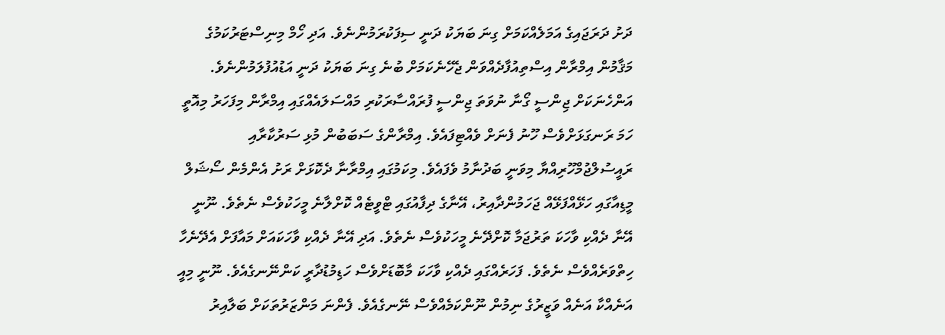ދަށު ދަރަޖައިގެ އަމަލެއްކަމަށް ގިނަ ބަޔަކު ދަނީ ސިފަކުރަމުންނެވެ. އަދި ހޯމް މިނިސްޓަރުކަމުގެ މަޤާމުން އިމްރާން އިސްތިއުފާދެއްވަން ޖެހޭނެކަމަށް ބުނެ ގިނަ ބަޔަކު ދަނީ އަޑުއުފުލަމުންނެވެ.
އަންހެނަކަށް ޖިންސީ ގޯނާ ނުވަތަ ޖިންސީ ފުރައްސާރަކުރި މައްސަލައެއްގައި އިމްރާން މިފަހަރު މިއޮތީ ހަމަ ރަނގަޅަށްވެސް ހޫނު ފެނަށް ވެއްޓިފައެވެ. އިމްރާންގެ ސަބަބުން މުޅި ސަރުކާރާއި ރައީސުލްޖުމްހޫރިއްޔާ މިވަނީ ބަދުނާމު ވެފައެވެ. މިކަމުގައި އިމްރާނާ ދެކޮޅަށް ރަށު އެންމެން ސޯޝަލް މީޑިއާގައި ހަޅޭއްފަޅޭއް ޖަހަމުންދާއިރު، އޭނާގެ ދިފާއުގައި ޓްވީޓެއް ކޮށްލާނެ މީހަކުވެސް ނެތެވެ. ނޫނީ އޭނާ ދެއްކި ވާހަކަ ތަރުޖަމާ ކޮށްދޭނެ މީހަކުވެސް ނެތެވެ. އަދި އޭނާ ދެއްކި ވާހަކައަށް މައާފަށް އެދޭނެހާ ހިތްވަރެއްވެސް ނެތެވެ. ފަހަރެއްގައި ދެއްކި ވާހަކަ މާބޮޑަށްވެސް ހަޑިމުޑުދާރީ ކަންނޭނގެއެވެ. ނޫނީ މިއީ އަނެއްކާ އަނެއް ވަޒީރުގެ ނިމުން ނޫންކަމެއްވެސް ނޭނގެއެވެ. ފެންނަ މަންޒަރުތަކަށް ބަލާއިރު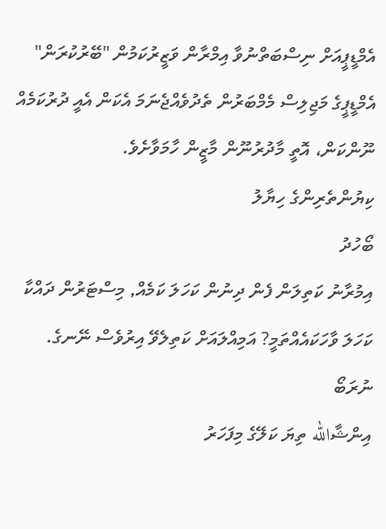އެމްޑީޕީއަށް ނިސްބަތްނުވާ އިމްރާން ވަޒީރުކަމުން "ބޭރުކުރަން" އެމްޑީޕީގެ މަޖިލިސް މެމްބަރުން ތެދުވެއްޖެނަމަ އެކަން އެއީ ދުރުކަމެއް ނޫންކަން، އޮތީ މާދުރުނޫން މާޒީން ހާމަވާށެވެ.
ކިޔުންތެރިންގެ ހިޔާލު
ބޯހުދު
އިމުރާނު ކަތިލަން ފެން ދިނުން ކަހަލަ ކަމެއް, މިސްޓަރުން ދައްކާ ކަހަލަ ވާހަކައެއްތަމީ? އަމިއްލައަށް ކަތިލެވޭ އިރުވެސް ނޭނގެ.
ނުރަބޯ
އިންޝާالله ތިޔަ ކަލޭގެ މިފަހަރު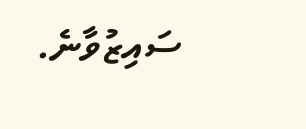ސައިޒުވާނެ.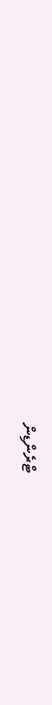ޓްރެންޑިން